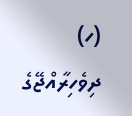(ހ) ދިވެހިރާއްޖޭގެ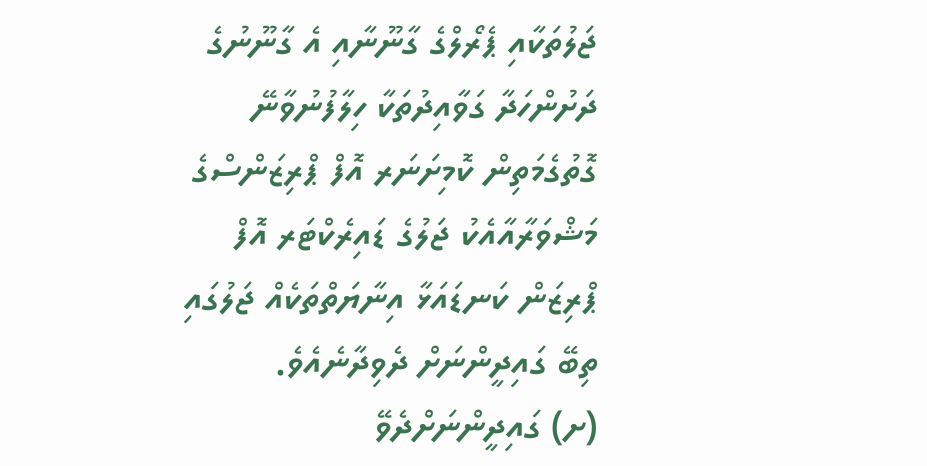ޖަލުތަކާއި ޕެރޯލްގެ ގާނޫނާއި އެ ގާނޫނުގެ ދަށުންހަދާ ގަވާއިދުތަކާ ހިލާފުނުވާނޭ ގޮތުގެމަތިން ކޮމިށަނަރ އޮފް ޕްރިޒަންސްގެ މަޝްވަރާއާއެކު ޖަލުގެ ޑައިރެކްޓަރ އޮފް ޕްރިޒަން ކަނޑައަޅާ އިނާޔަތްތަކެއް ޖަލުގައި ތިބޭ ގައިދީންނަށް ދެވިދާނެއެވެ.
(ށ) ގައިދީންނަށްދެވޭ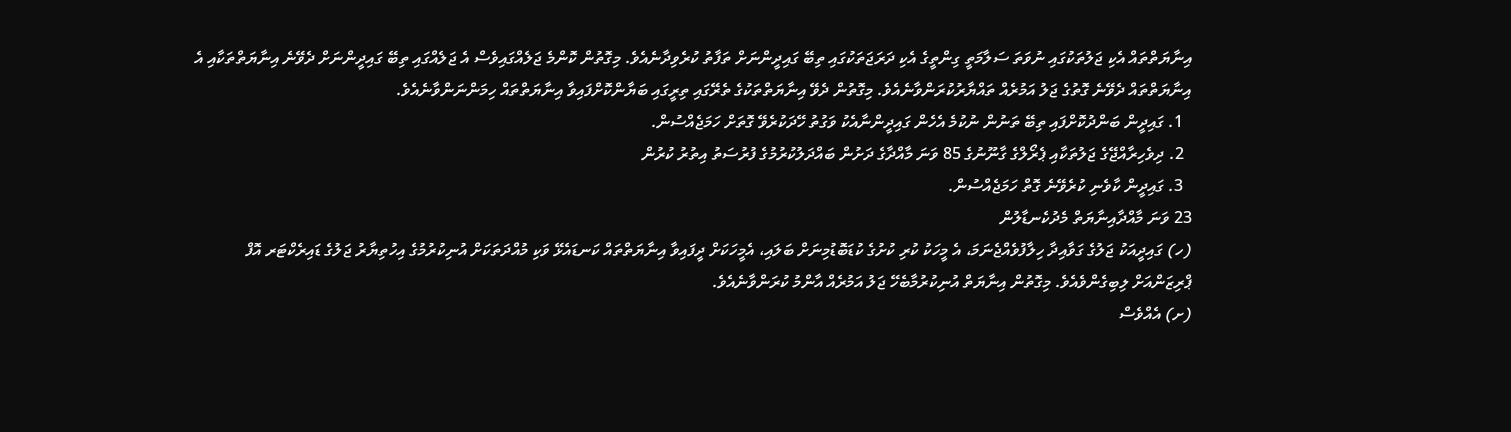އިނާޔަތްތައް އެކި ޖަލުތަކުގައި ނުވަތަ ސަލާމަތީ ގިންތީގެ އެކި ދަރަޖަތަކުގައި ތިބޭ ގައިދީންނަށް ތަފާތު ކުރެވިދާނެއެވެ. މިގޮތުން ކޮންމެ ޖަލެއްގައިވެސް އެ ޖަލެއްގައި ތިބޭ ގައިދީންނަށް ދެވޭނެ އިނާޔަތްތަކާއި އެ އިނާޔަތްތައް ދެވޭނެ ގޮތުގެ ޖަލު އަމުރެއް ތައްޔާރުކުރަންވާނެއެވެ. މިގޮތުން ދެވޭ އިނާޔަތްތަކުގެ ތެރޭގައި ތިރީގައި ބަޔާންކޮށްފައިވާ އިނާޔަތްތައް ހިމަންނަންވާނެއެވެ.
  1. ގައިދީން ބަންދުކޮށްފައި ތިބޭ ތަނުން ނުކުމެ އެހެން ގައިދީންނާއެކު ވަގުތު ހޭދަކުރެވޭ ގޮތަށް ހަމަޖެއްސުން.
  2. ދިވެހިރާއްޖޭގެ ޖަލުތަކާއި ޕެރޯލްގެ ގާނޫނުގެ 85 ވަނަ މާއްދާގެ ދަށުން ބައްދަލުކުރުމުގެ ފުރުސަތު އިތުރު ކުރުން
  3. ގައިދީން ކާވެނި ކުރެވޭނެ ގޮތް ހަމަޖެއްސުން.
23 ވަނަ މާއްދާއިނާޔަތް މެދުކެނޑާލުން
(ހ) ގައިދީއަކު ޖަލުގެ ގަވާއިދާ ހިލާފުވެއްޖެނަމަ، އެ މީހަކު ކުރި ކުށުގެ ކުޑަބޮޑުމިނަށް ބަލައި، އެމީހަކަށް ދީފައިވާ އިނާޔަތްތައް ކަނޑައެޅޭ ވަކި މުއްދަތަކަށް އުނިކުރުމުގެ އިހުތިޔާރު ޖަލުގެ ޑައިރެކްޓަރ އޮފް ޕްރިޒަންއަށް ލިބިގެންވެއެވެ. މިގޮތުން އިނާޔަތް އުނިކުރުމާބެހޭ ޖަލު އަމުރެއް އާންމު ކުރަންވާނެއެވެ.
(ށ) އެއްވެސް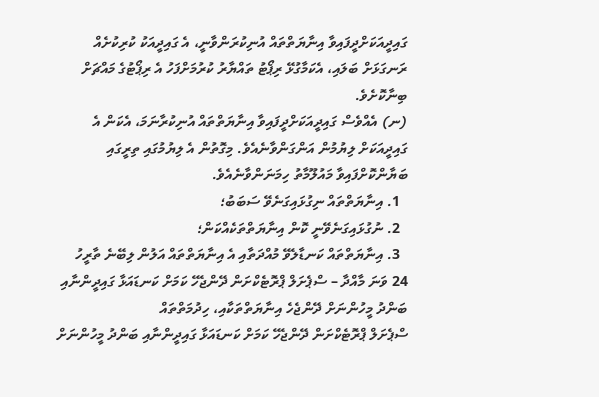ގައިދީއަކަށްދީފައިވާ އިނާޔަތްތައް އުނިކުރަންވާނީ، އެ ގައިދީއަކު ކުރިކުށެއް ރަނގަޅަށް ބަލައި، އެކަމާގުޅޭ ރިޕޯޓު ތައްޔާރު ކުރުމަށްފަހު އެ ރިޕޯޓުގެ މައްޗަށް ބިނާކޮށެވެ.
(ނ) އެއްވެސް ގައިދީއަކަށްދީފައިވާ އިނާޔަތްތައް އުނިކުރާނަމަ، އެކަން އެ ގައިދީއަކަށް ލިޔުމުން އަންގަންވާނެއެވެ. މިގޮތުން އެ ލިޔުމުގައި ތިރީގައި ބަޔާންކޮށްފައިވާ މައުލޫމާތު ހިމަނަންވާނެއެވެ.
  1. އިނާޔަތްތައް ނިގުޅައިގަނެވޭ ސަބަބު؛
  2. ނުގުޅައިގަނެވޭނީ ކޮން އިނާޔަތްތަކެއްކަން؛
  3. އިނާޔަތްތައް ކަނޑާލެވޭ މުއްދަތާއި އެ އިނާޔަތްތައް އަލުން ލިބޭނެ ތާރީހު
24 ވަނަ މާއްދާ – ސްޕެށަލް ޕްރޮޓެކްށަން ދޭންޖެހޭ ކަމަށް ކަނޑައަޅާ ގައިދީންނާއި ބަންދު މީހުންނަށް ދޭންޖެހެ އިނާޔަތްތަކާއި، ހިދުމަތްތައް
ސްޕެށަލް ޕްރޮޓެކްށަން ދޭންޖެހޭ ކަމަށް ކަނޑައަޅާ ގައިދީންނާއި ބަންދު މީހުންނަށް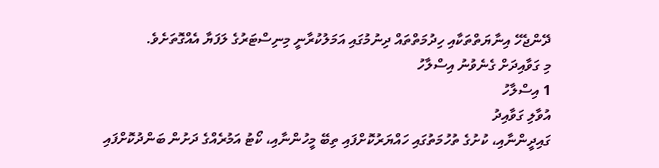ދޭންޖެހޭ އިނާޔަތްތަކާއި ހިދުމަތްތައް ދިނުމުގައި އަމަލުކުރާނީ މިނިސްޓަރުގެ ލަފަޔާ އެއްގޮތަށެވެ.
މި ގަވާއިދަށް ގެނެވުނު އިސްލާހު
1 އިސްލާހު
އުވާލި ގަވާއިދު
ގައިދީންނާއި، ކުށުގެ ތުހުމަތުގައި ހައްޔަރުކޮށްފައި ތިބޭ މީހުންނާއި، ކޯޓު އަމުރެއްގެ ދަށުން ބަންދުކޮށްފައި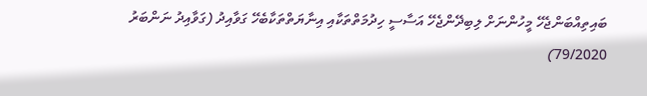ބައިތިއްބަންޖެހޭ މީހުންނަށް ލިބިދޭންޖެހޭ އަސާސީ ހިދުމަތްތަކާއި އިނާޔަތްތަކާބެހޭ ގަވާއިދު (ގަވާއިދު ނަންބަރު 79/2020)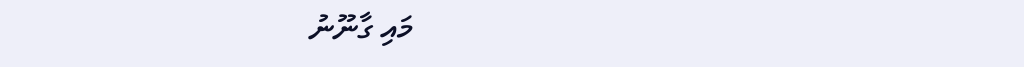މައި ގާނޫނު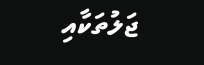ޖަލުތަކާއި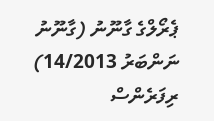ޕެރޯލްގެ ގާނޫނު (ގާނޫނު ނަންބަރު 14/2013)
ރިފަރެންސް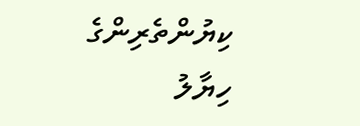ކިޔުންތެރިންގެ ހިޔާލު